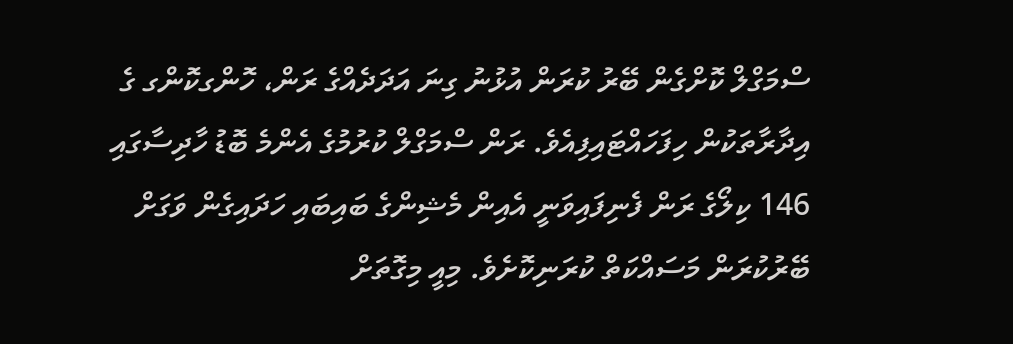ސްމަގްލް ކޮށްގެން ބޭރު ކުރަން އުޅުނު ގިނަ އަދަދެއްގެ ރަން، ހޮންގކޮންގ ގެ އިދާރާތަކުން ހިފަހައްޓައިފިއެވެ. ރަން ސްމަގްލް ކުރުމުގެ އެންމެ ބޮޑު ހާދިސާގައި 146 ކިލޯގެ ރަން ފެނިފައިވަނީ އެއިން މެޝިންގެ ބައިބައި ހަދައިގެން ވަގަށް ބޭރުކުރަން މަސައްކަތް ކުރަނިކޮށެވެ. މިއީ މިގޮތަށް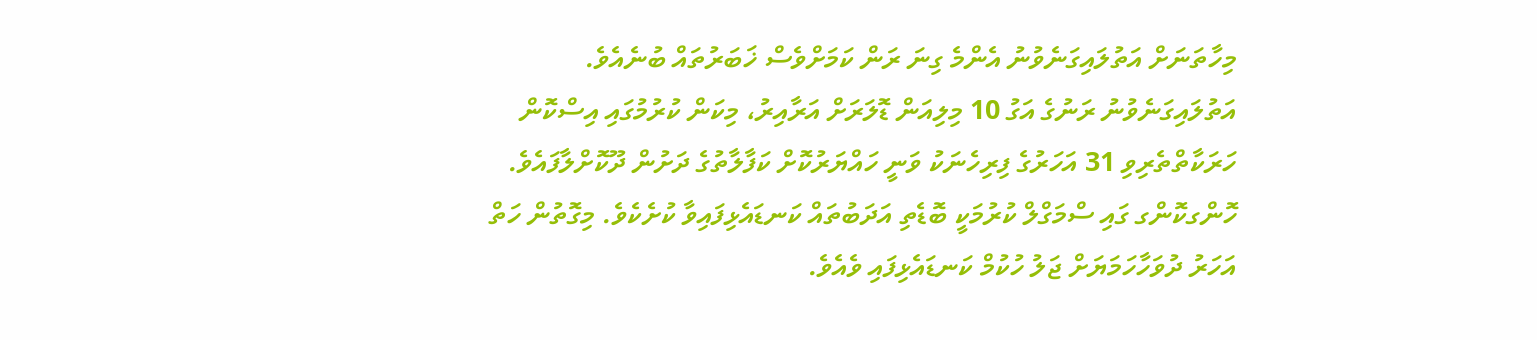މިހާތަނަށް އަތުލައިގަނެވުނު އެންމެ ގިނަ ރަން ކަމަށްވެސް ޚަބަރުތައް ބުނެއެވެ.
އަތުލައިގަނެވުނު ރަނުގެ އަގު 10 މިލިއަން ޑޮލަރަށް އަރާއިރު، މިކަން ކުރުމުގައި އިސްކޮން ހަރަކާތްތެރިވި 31 އަހަރުގެ ފިރިހެނަކު ވަނީ ހައްޔަރުކޮށް ކަފާލާތުގެ ދަށުން ދޫކޮށްލާފައެވެ.
ހޮންގކޮންގ ގައި ސްމަގްލް ކުރުމަކީ ބޮޑެތި އަދަބުތައް ކަނޑައެޅިފައިވާ ކުށެކެވެ. މިގޮތުން ހަތް އަހަރު ދުވަހާހަމަޔަށް ޖަލު ހުކުމް ކަނޑައެޅިފައި ވެއެވެ.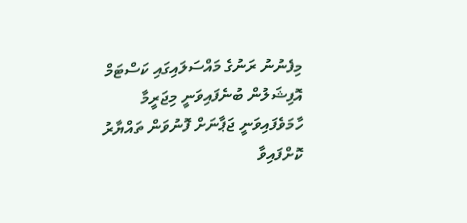މިފެނުނު ރަނުގެ މައްސަލައިގައި ކަސްޓަމް އޮފިޝަލުން ބުނެފައިވަނީ މިޖަރީމާ ހާމަވެފައިވަނީ ޖަޕާނަށް ފޮނުވަން ތައްޔާރު ކޮށްފައިވާ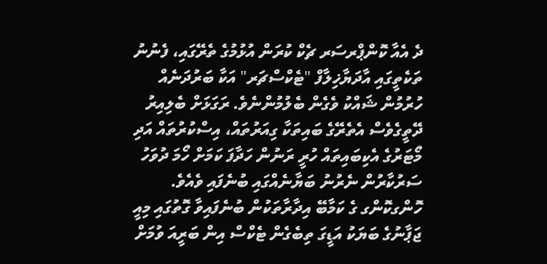ދެ އެއާ ކޮންޕްރސަރ ޗެކް ކުރަން އުޅުމުގެ ތެރޭގައި، ފެނުނު ތަކެތީގައި އާދަޔާޚިލާފް "ޓެކްސްޗަރ" އަކާ ބަރުދަނެއް ހުރުމުން ޝައްކު ވެގެން ބެލުމުންނެވެ. ރަގަޅަށް ބެލިއިރު ދޭތީގެވެސް އެތެރޭގެ ބައިތަކާ ގިއަރުތައް، އިސްކުރުތައް އަދި މޯޓަރުގެ އެކިބައިތައް ހުރީ ރަނުން ހަދާފަ ކަމަށް ހޯމަ ދުވަހު ސަރުކާރުން ނެރުނު ބަޔާނެއްގައި ބުނެފައި ވެއެވެ.
ހޮންގކޮންގ ގެ ކަމާބޭ އިދާރާތަކުން ބުނެފައިވާ ގޮތުގައި މިއީ ޖަޕާނުގެ ބަޔަކު އަޑީގަ ތިބެގެން ޓެކްސް އިން ބަރީއަ ވުމަށް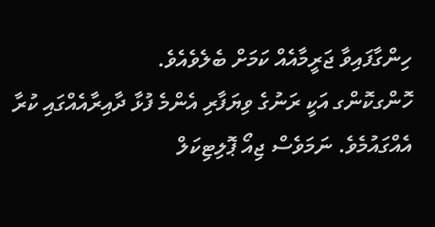ހިންގާފައިވާ ޖަރީމާއެއް ކަމަށް ބެލެވެއެވެ.
ހޮންގކޮންގ އަކީ ރަނުގެ ވިޔަފާރި އެންމެ ފުޅާ ދާއިރާއެއްގައި ކުރާ އެއްގައުމެވެ. ނަމަވެސް ޖިއޯ ޕޮލިޓިކަލް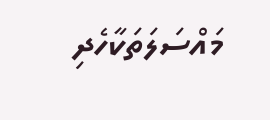މައްސަލަތަކާހެދި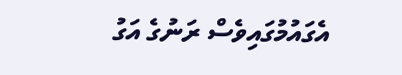އެގައުމުގައިވެސް ރަނުގެ އަގު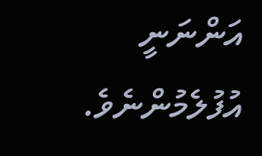އަންނަނީ އުފުލެމުންނެވެ.